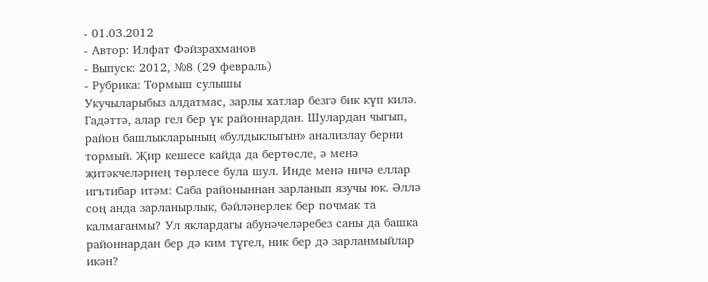- 01.03.2012
- Автор: Илфат Фәйзрахманов
- Выпуск: 2012, №8 (29 февраль)
- Рубрика: Тормыш сулышы
Укучыларыбыз алдатмас, зарлы хатлар безгә бик күп килә. Гадәттә, алар гел бер үк районнардан. Шулардан чыгып, район башлыкларының «булдыклыгын» анализлау берни тормый. Җир кешесе кайда да бертөсле, ә менә җитәкчеләрнең төрлесе була шул. Инде менә ничә еллар игътибар итәм: Саба районыннан зарланып язучы юк. Әллә соң анда зарланырлык, бәйләнерлек бер почмак та калмаганмы? Ул яклардагы абунәчеләребез саны да башка районнардан бер дә ким түгел, ник бер дә зарланмыйлар икән?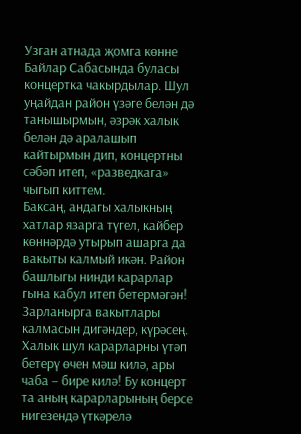Узган атнада җомга көнне Байлар Сабасында буласы концертка чакырдылар. Шул уңайдан район үзәге белән дә танышырмын, әзрәк халык белән дә аралашып кайтырмын дип, концертны сәбәп итеп, «разведкага» чыгып киттем.
Баксаң, андагы халыкның хатлар язарга түгел, кайбер көннәрдә утырып ашарга да вакыты калмый икән. Район башлыгы нинди карарлар гына кабул итеп бетермәгән! Зарланырга вакытлары калмасын дигәндер, күрәсең. Халык шул карарларны үтәп бетерү өчен мәш килә, ары чаба – бире килә! Бу концерт та аның карарларының берсе нигезендә үткәрелә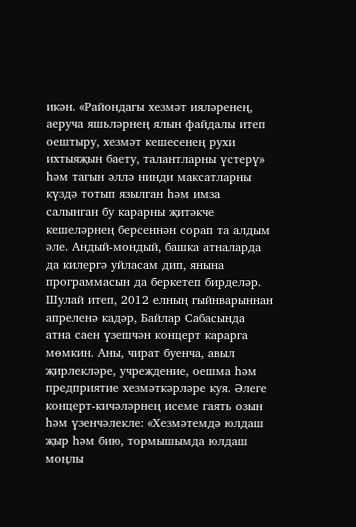икән. «Райондагы хезмәт ияләренең, аеруча яшьләрнең ялын файдалы итеп оештыру, хезмәт кешесенең рухи ихтыяҗын баету, талантларны үстерү» һәм тагын әллә нинди максатларны күздә тотып язылган һәм имза салынган бу карарны җитәкче кешеләрнең берсеннән сорап та алдым әле. Андый-мондый, башка атналарда да килергә уйласам дип, янына программасын да беркетеп бирделәр. Шулай итеп, 2012 елның гыйнварыннан апреленә кадәр, Байлар Сабасында атна саен үзешчән концерт карарга мөмкин. Аны, чират буенча, авыл җирлекләре, учреждение, оешма һәм предприятие хезмәткәрләре куя. Әлеге концерт-кичәләрнең исеме гаять озын һәм үзенчәлекле: «Хезмәтемдә юлдаш җыр һәм бию, тормышымда юлдаш моңлы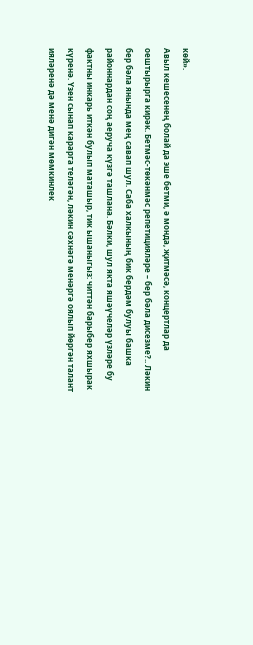көй».
Авыл кешесенең болай да эше бетми, ә монда, җитмәсә, концертлар да оештырырга кирәк. Бетмәс-төкәнмәс репетицияләре – бер бәла дисезме?.. Ләкин бер бәла янында мең савап шул. Саба халкының бик бердәм булуы башка районнардан соң аеруча күзгә ташлана. Бәлки, шул якта яшәүчеләр үзләре бу фактны инкарь иткән булып маташыр, тик ышаныгыз: читтән барыбер яхшырак күренә. Үзен сынап карарга теләгән, ләкин сәхнәгә менәргә оялып йөргән талант ияләренә дә менә дигән мөмкинлек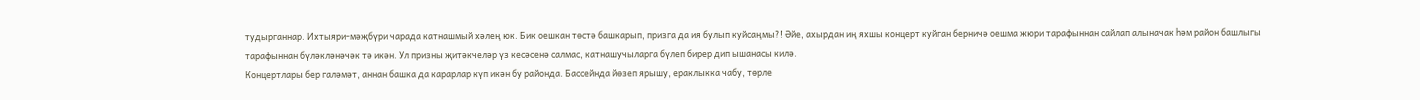тудырганнар. Ихтыяри-мәҗбүри чарада катнашмый хәлең юк. Бик оешкан төстә башкарып, призга да ия булып куйсаңмы?! Әйе, ахырдан иң яхшы концерт куйган берничә оешма жюри тарафыннан сайлап алыначак һәм район башлыгы тарафыннан бүләкләнәчәк тә икән. Ул призны җитәкчеләр үз кесәсенә салмас, катнашучыларга бүлеп бирер дип ышанасы килә.
Концертлары бер галәмәт, аннан башка да карарлар күп икән бу районда. Бассейнда йөзеп ярышу, ераклыкка чабу, төрле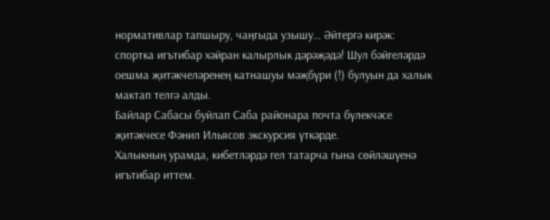нормативлар тапшыру, чаңгыда узышу… Әйтергә кирәк: спортка игътибар хәйран калырлык дәрәҗәдә! Шул бәйгеләрдә оешма җитәкчеләренең катнашуы мәҗбүри (!) булуын да халык мактап телгә алды.
Байлар Сабасы буйлап Саба районара почта бүлекчәсе җитәкчесе Фәнил Ильясов экскурсия үткәрде.
Халыкның урамда, кибетләрдә гел татарча гына сөйләшүенә игътибар иттем.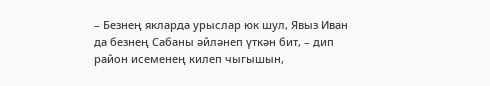– Безнең якларда урыслар юк шул, Явыз Иван да безнең Сабаны әйләнеп үткән бит, – дип район исеменең килеп чыгышын,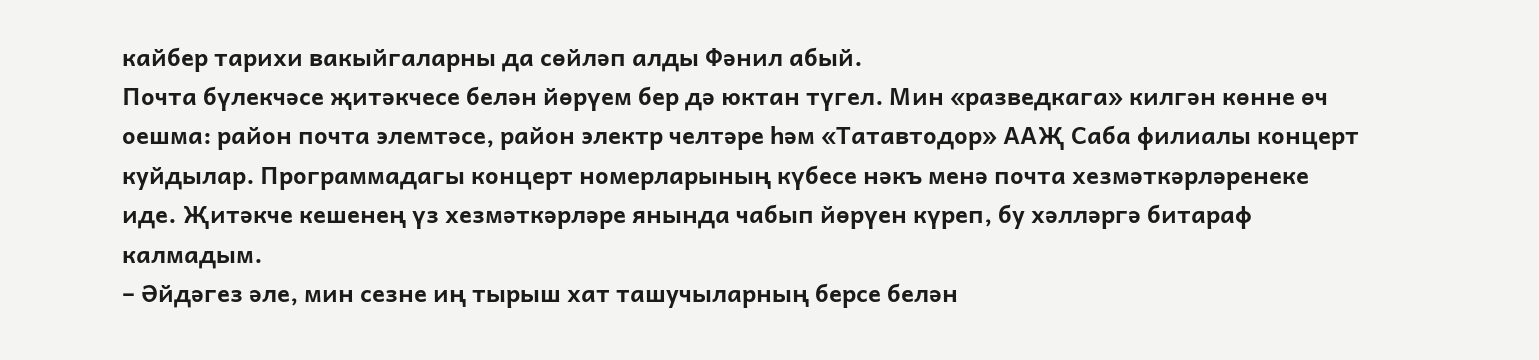кайбер тарихи вакыйгаларны да сөйләп алды Фәнил абый.
Почта бүлекчәсе җитәкчесе белән йөрүем бер дә юктан түгел. Мин «разведкага» килгән көнне өч оешма: район почта элемтәсе, район электр челтәре һәм «Татавтодор» ААҖ Саба филиалы концерт куйдылар. Программадагы концерт номерларының күбесе нәкъ менә почта хезмәткәрләренеке иде. Җитәкче кешенең үз хезмәткәрләре янында чабып йөрүен күреп, бу хәлләргә битараф калмадым.
– Әйдәгез әле, мин сезне иң тырыш хат ташучыларның берсе белән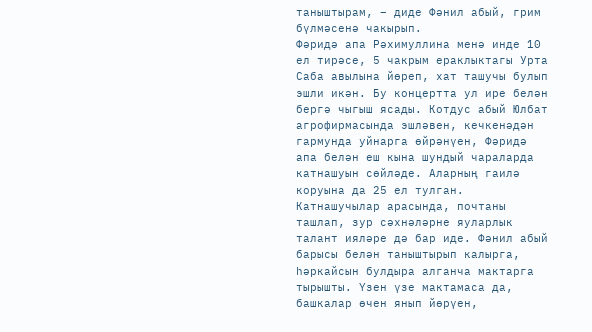таныштырам, – диде Фәнил абый, грим бүлмәсенә чакырып.
Фәридә апа Рәхимуллина менә инде 10 ел тирәсе, 5 чакрым ераклыктагы Урта Саба авылына йөреп, хат ташучы булып эшли икән. Бу концертта ул ире белән бергә чыгыш ясады. Котдус абый Юлбат агрофирмасында эшләвен, кечкенәдән гармунда уйнарга өйрәнүен, Фәридә апа белән еш кына шундый чараларда катнашуын сөйләде. Аларның гаилә коруына да 25 ел тулган.
Катнашучылар арасында, почтаны ташлап, зур сәхнәләрне яуларлык талант ияләре дә бар иде. Фәнил абый барысы белән таныштырып калырга, һәркайсын булдыра алганча мактарга тырышты. Үзен үзе мактамаса да, башкалар өчен янып йөрүен,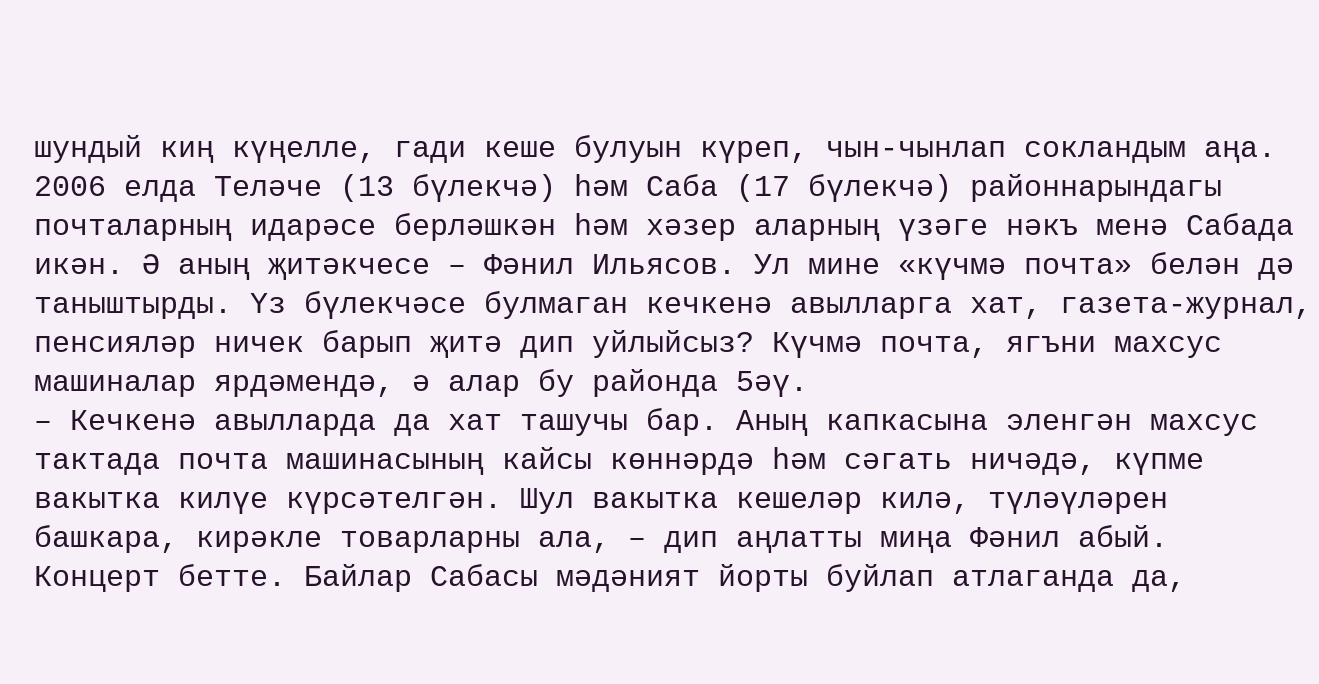шундый киң күңелле, гади кеше булуын күреп, чын-чынлап сокландым аңа.
2006 елда Теләче (13 бүлекчә) һәм Саба (17 бүлекчә) районнарындагы почталарның идарәсе берләшкән һәм хәзер аларның үзәге нәкъ менә Сабада икән. Ә аның җитәкчесе – Фәнил Ильясов. Ул мине «күчмә почта» белән дә таныштырды. Үз бүлекчәсе булмаган кечкенә авылларга хат, газета-журнал, пенсияләр ничек барып җитә дип уйлыйсыз? Күчмә почта, ягъни махсус машиналар ярдәмендә, ә алар бу районда 5әү.
– Кечкенә авылларда да хат ташучы бар. Аның капкасына эленгән махсус тактада почта машинасының кайсы көннәрдә һәм сәгать ничәдә, күпме вакытка килүе күрсәтелгән. Шул вакытка кешеләр килә, түләүләрен башкара, кирәкле товарларны ала, – дип аңлатты миңа Фәнил абый.
Концерт бетте. Байлар Сабасы мәдәният йорты буйлап атлаганда да,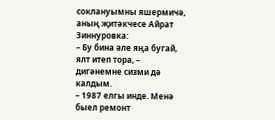соклануымны яшермичә, аның җитәкчесе Айрат Зиннуровка:
– Бу бина әле яңа бугай, ялт итеп тора, – дигәнемне сизми дә калдым.
– 1987 елгы инде. Менә быел ремонт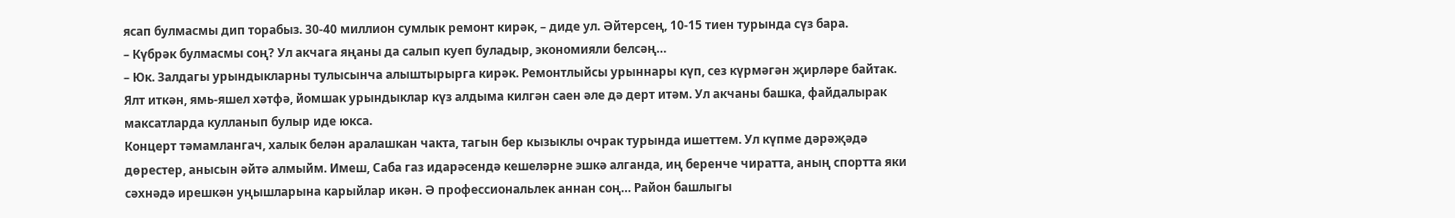ясап булмасмы дип торабыз. 30-40 миллион сумлык ремонт кирәк, – диде ул. Әйтерсең, 10-15 тиен турында сүз бара.
– Күбрәк булмасмы соң? Ул акчага яңаны да салып куеп буладыр, экономияли белсәң…
– Юк. Залдагы урындыкларны тулысынча алыштырырга кирәк. Ремонтлыйсы урыннары күп, сез күрмәгән җирләре байтак.
Ялт иткән, ямь-яшел хәтфә, йомшак урындыклар күз алдыма килгән саен әле дә дерт итәм. Ул акчаны башка, файдалырак максатларда кулланып булыр иде юкса.
Концерт тәмамлангач, халык белән аралашкан чакта, тагын бер кызыклы очрак турында ишеттем. Ул күпме дәрәҗәдә дөрестер, анысын әйтә алмыйм. Имеш, Саба газ идарәсендә кешеләрне эшкә алганда, иң беренче чиратта, аның спортта яки сәхнәдә ирешкән уңышларына карыйлар икән. Ә профессиональлек аннан соң… Район башлыгы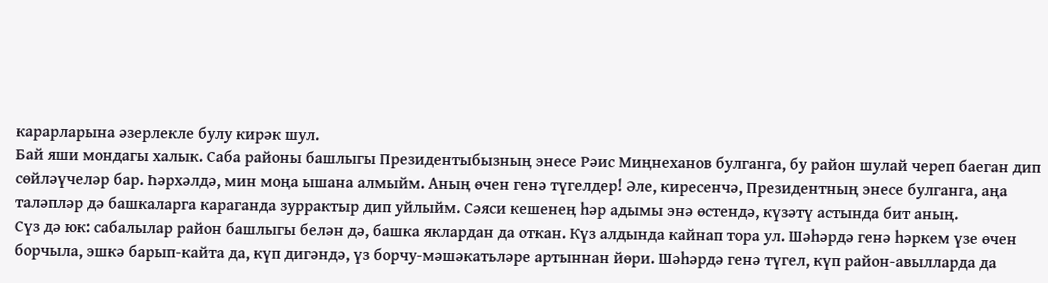карарларына әзерлекле булу кирәк шул.
Бай яши мондагы халык. Саба районы башлыгы Президентыбызның энесе Рәис Миңнеханов булганга, бу район шулай череп баеган дип сөйләүчеләр бар. Һәрхәлдә, мин моңа ышана алмыйм. Аның өчен генә түгелдер! Әле, киресенчә, Президентның энесе булганга, аңа таләпләр дә башкаларга караганда зуррактыр дип уйлыйм. Сәяси кешенең һәр адымы энә өстендә, күзәтү астында бит аның.
Сүз дә юк: сабалылар район башлыгы белән дә, башка яклардан да откан. Күз алдында кайнап тора ул. Шәһәрдә генә һәркем үзе өчен борчыла, эшкә барып-кайта да, күп дигәндә, үз борчу-мәшәкатьләре артыннан йөри. Шәһәрдә генә түгел, күп район-авылларда да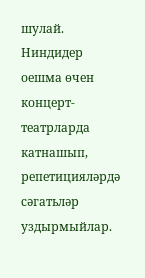шулай. Ниндидер оешма өчен концерт-театрларда катнашып, репетицияләрдә сәгатьләр уздырмыйлар.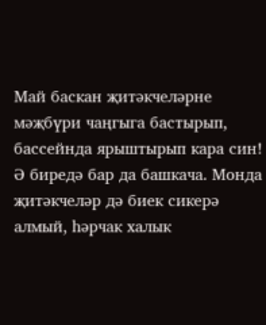Май баскан җитәкчеләрне мәҗбүри чаңгыга бастырып, бассейнда ярыштырып кара син! Ә биредә бар да башкача. Монда җитәкчеләр дә биек сикерә алмый, һәрчак халык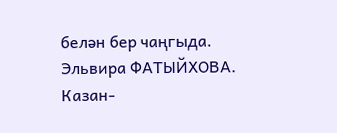белән бер чаңгыда.
Эльвира ФАТЫЙХОВА.
Казан-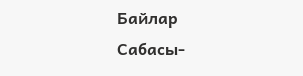Байлар Сабасы-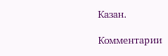Казан.

Комментарии